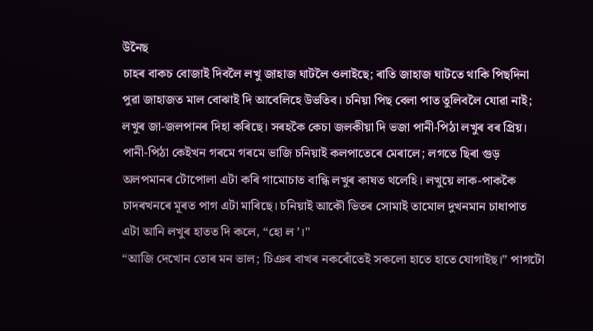উনৈছ
চাহৰ বাকচ বোজাই দিবলৈ লখু জাহাজ ঘাটলৈ ওলাইছে; ৰাতি জাহাজ ঘাটতে থাকি পিছদিনা পুৱা জাহাজত মাল বোঝাই দি আবেলিহে উভতিব। চনিয়া পিছ বেলা পাত তুলিবলৈ যোৱা নাই; লখুৰ জা-জলপানৰ দিহা কৰিছে। সৰহকৈ কেচা জলকীয়া দি ভজা পানী-পিঠা লখুৰ বৰ প্ৰিয়। পানী-পিঠা কেইখন গৰমে গৰমে ভাজি চনিয়াই কলপাতেৰে মেৰালে; লগতে ছিৰা গুড় অলপমানৰ টোপোলা এটা কৰি গামোচাত বান্ধি লখুৰ কাষত থলেহি। লখুয়ে লাক-পাককৈ চাদৰখনৰে মূৰত পাগ এটা মাৰিছে। চনিয়াই আকৌ ভিতৰ সোমাই তামোল দুখনমান চাধাপাত এটা আনি লখুৰ হাতত দি কলে, “হো ল’।"
“আজি দেখোন তোৰ মন ভাল; চিঞৰ বাখৰ নকৰোঁতেই সকলো হাতে হাতে যোগাইছ।” পাগটো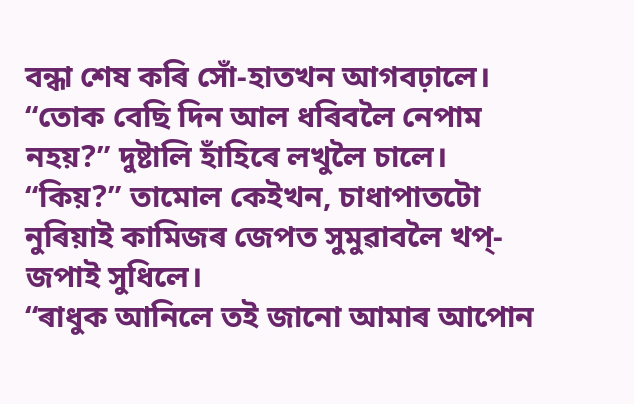বন্ধা শেষ কৰি সোঁ-হাতখন আগবঢ়ালে।
“তোক বেছি দিন আল ধৰিবলৈ নেপাম নহয়?” দুষ্টালি হাঁহিৰে লখুলৈ চালে।
“কিয়?” তামোল কেইখন, চাধাপাতটো নুৰিয়াই কামিজৰ জেপত সুমুৱাবলৈ খপ্-জপাই সুধিলে।
“ৰাধুক আনিলে তই জানো আমাৰ আপোন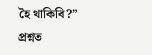হৈ থাকিবি?” প্ৰশ্নত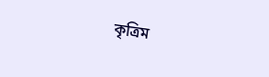কৃত্ৰিম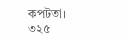কপটতা।
৩২৫